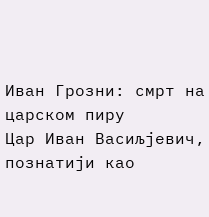Иван Грозни: смрт на царском пиру
Цар Иван Васиљјевич, познатији као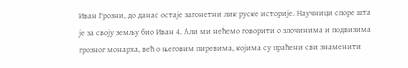Иван Грозни, до данас остаје загонетни лик руске историје. Научници споре шта је за своју земљу био Иван 4. Али ми нећемо говорити о злочинима и подвизима грозног монарха, већ о његовим пиревима, којима су праћени сви знаменити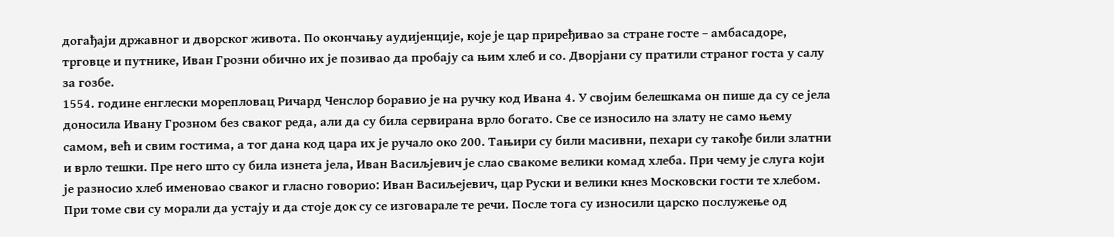догађаји државног и дворског живота. По окончању аудијенције, које је цар приређивао за стране госте – амбасадоре, трговце и путнике, Иван Грозни обично их је позивао да пробају са њим хлеб и со. Дворјани су пратили страног госта у салу за гозбе.
1554. године енглески морепловац Ричард Ченслор боравио је на ручку код Ивана 4. У својим белешкама он пише да су се јела доносила Ивану Грозном без сваког реда, али да су била сервирана врло богато. Све се износило на злату не само њему самом, већ и свим гостима, а тог дана код цара их је ручало око 200. Тањири су били масивни, пехари су такође били златни и врло тешки. Пре него што су била изнета јела, Иван Васиљјевич је слао свакоме велики комад хлеба. При чему је слуга који је разносио хлеб именовао сваког и гласно говорио: Иван Васиљејевич, цар Руски и велики кнез Московски гости те хлебом. При томе сви су морали да устају и да стоје док су се изговарале те речи. После тога су износили царско послужење од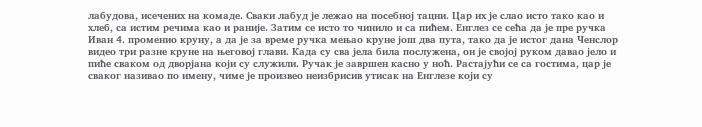лабудова, исечених на комаде. Сваки лабуд је лежао на посебној тацни. Цар их је слао исто тако као и хлеб, са истим речима као и раније. Затим се исто то чинило и са пићем. Енглез се сећа да је пре ручка Иван 4. променио круну, а да је за време ручка мењао круне још два пута, тако да је истог дана Ченслор видео три разне круне на његовој глави. Када су сва јела била послужена, он је својој руком давао јело и пиће сваком од дворјана који су служили. Ручак је завршен касно у ноћ. Растајући се са гостима, цар је сваког називао по имену, чиме је произвео неизбрисив утисак на Енглезе који су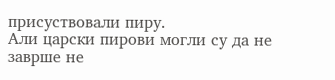присуствовали пиру.
Али царски пирови могли су да не заврше не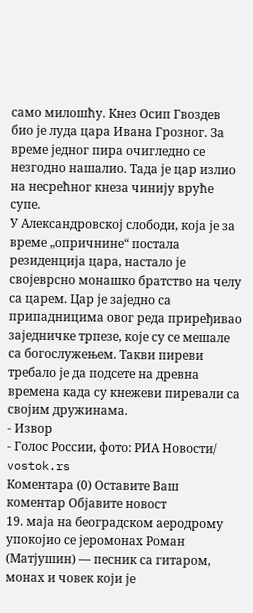само милошћу. Кнез Осип Гвоздев био је луда цара Ивана Грозног. За време једног пира очигледно се незгодно нашалио. Тада је цар излио на несрећног кнеза чинију вруће супе.
У Александровској слободи, која је за време „опричнине“ постала резиденција цара, настало је својеврсно монашко братство на челу са царем. Цар је заједно са припадницима овог реда приређивао заједничке трпезе, које су се мешале са богослужењем. Такви пиреви требало је да подсете на древна времена када су кнежеви пиревали са својим дружинама.
- Извор
- Голос России, фото: РИА Новости/ vostok.rs
Коментара (0) Оставите Ваш коментар Објавите новост
19. маја на београдском аеродрому упокојио се јеромонах Роман (Матјушин) — песник са гитаром, монах и човек који је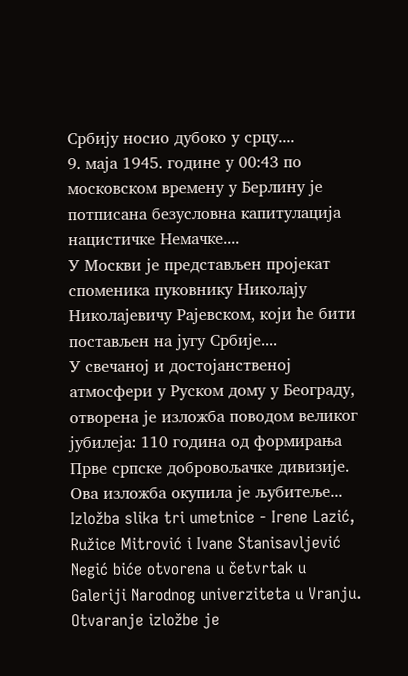Србију носио дубоко у срцу....
9. маја 1945. године у 00:43 по московском времену у Берлину је потписана безусловна капитулација нацистичке Немачке....
У Москви је представљен пројекат споменика пуковнику Николају Николајевичу Рајевском, који ће бити постављен на југу Србије....
У свечаној и достојанственој атмосфери у Руском дому у Београду, отворена је изложба поводом великог јубилеја: 110 година од формирања Прве српске добровољачке дивизије. Ова изложба окупила је љубитеље...
Izložba slika tri umetnice - Irene Lazić, Ružice Mitrović i Ivane Stanisavljević Negić biće otvorena u četvrtak u Galeriji Narodnog univerziteta u Vranju. Otvaranje izložbe je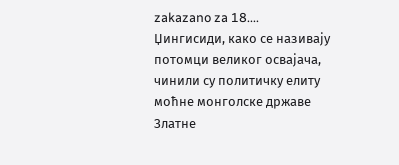zakazano za 18....
Џингисиди, како се називају потомци великог освајача, чинили су политичку елиту моћне монголске државе Златне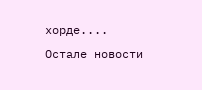хорде....
Остале новости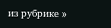из рубрике »